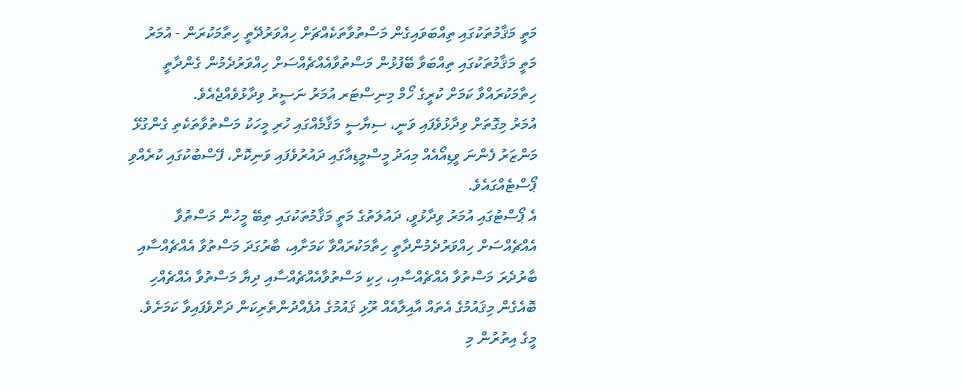މަތީ މަޤާމުތަކުގައި ތިއްބަވައިގެން މަސްތުވާތަކެއްޗަށް ހިއްވަރުދޭތީ ހިތާމަކުރަން - އުމަރު
މަތީ މަޤާމުތަކުގައި ތިއްބަވާ ބޭފުޅުން މަސްތުވާއެއްޗެއްސަށް ހިއްވަރުދެމުން ގެންދާތީ ހިތާމަކުރައްވާ ކަމަށް ކުރީގެ ހޯމް މިނިސްޓަރ އުމަރު ނަސީރު ވިދާޅުވެއްޖެއެވެ.
އުމަރު މިގޮތަށް ވިދާޅުވެފައި ވަނީ، ސިޔާސީ މަޤާމެއްގައި ހުރި މީހަކު މަސްތުވާތަކެތި ގެންގުޅޭ މަންޒަރު ފެންނަ ވީޑިއޯއެއް މިއަދު މީސްމީޑިއާގައި ދައުރުވެފައި ވަނިކޮށް، ފޭސްބުކުގައި ކުރެއްވި ޕޯސްޓެއްގައެވެ.
އެ ޕޯސްޓުގައި އުމަރު ވިދާޅުވީ، ދައުލަތުގެ މަތީ މަޤާމުތަކުގައި ތިބޭ މީހުން މަސްތުވާ އެއްޗެއްސަށް ހިއްވަރުދެމުންދާތީ ހިތާމަކުރައްވާ ކަމަށާއި، ބާރުގަދަ މަސްތުވާ އެއްޗެއްސާއި ބާރުދެރަ މަސްތުވާ އެއްޗެއްސާއި، ހިކި މަސްތުވާއެއްޗެއްސާއި ދިޔާ މަސްތުވާ އެއްޗެއްހި ބޮއެގެން މިޤައުމުގެ އެތައް އާއިލާއެއް ރޫޅި ޤައުމުގެ އުފެއްދުންތެރިކަން ދަށްވެފައިވާ ކަމަށެވެ.
މީގެ އިތުރުން މި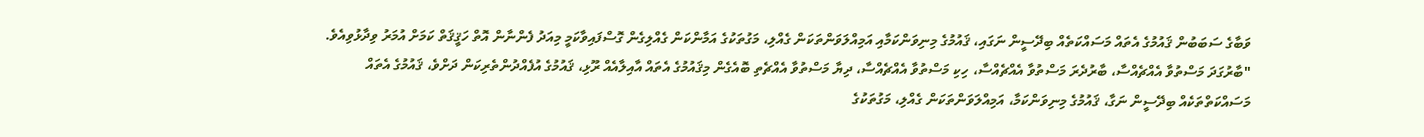ވަބާގެ ސަބަބުން ޤައުމުގެ އެތައް މަސައްކަތެއް ބިދޭސީން ނަގައި، ޤައުމުގެ މިނިވަންކަމާއި އަމިއްލަވަންތަކަން ގެއްލި، މަގުތަކުގެ އަމާންކަން ގެއްލިގެން ގޮސްފައިވާކަމީ މިއަދު ފެންނާން އޮތް ހަޤީޤަތް ކަމަށް އުމަރު ވިދާޅުވިއެވެ.
"ބާރުގަދަ މަސްތުވާ އެއްޗެއްސާ، ބާރުދެރަ މަސްތުވާ އެއްޗެއްސާ، ހިކި މަސްތުވާ އެއްޗެއްސާ، ދިޔާ މަސްތުވާ އެއްޗެތި ބޮއެގެން މިޤައުމުގެ އެތައް އާއިލާއެއް ރޫޅި، ޤައުމުގެ އުފެއްދުންތެރިކަން ދަށްވެ، ޤައުމުގެ އެތައް މަސައްކަތްތަކެއް ބިދޭސީން ނަގާ، ޤައުމުގެ މިނިވަންކަމާ، އަމިއްލަވަންތަކަން ގެއްލި، މަގުތަކުގެ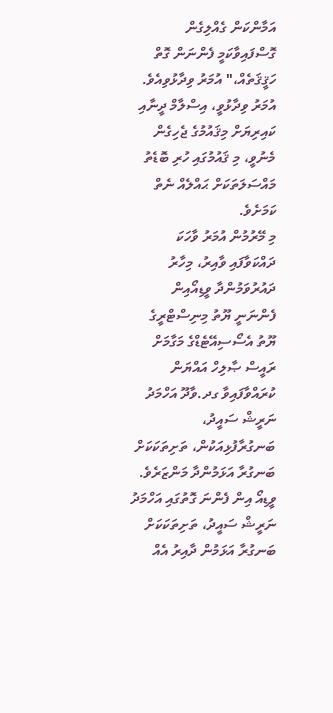އަމާންކަން ގެއްލިގެން ގޮސްފައިވާކަމީ ފެންނަން ގޮތް ހަޤީޤަތެއް،" އުމަރު ވިދާޅުވިއެވެ.
އުމަރު ވިދާޅުވީ، އިސްލާމް ދީނާއި ކައިރިޔަށް މިޤައުމުގެ ޖެހިގެން މެނުވީ، މި ޤައުމުގައި ހުރި ބޮޑެތު މައްސަލަތަކަށް ޙައްލެއް ނެތް ކަމަށެވެ.
މި މޭރުމުން އުމަރު ވާހަކަ ދައްކަވާފައި ވާއިރު، މިހާރު ދައުރުވަމުންދާ ވީޑިއޯއިން ފެންނަނީ ޔޫތު މިނިސްޓްރީގެ ޔޫތު އެސޯސިއޭޓެޑްގެ މަގާމަށް ރައީސް ޞާލިހް އައްޔަން ކުރައްވާފައިވާ ގދ.ވާދޫ އަހްމަދު ނަރީޝް ސައީދު، ބަނގުރާފުޅިއަކުން، ތަށިތަކަކަށް ބަނގުރާ އަޅަމުންދާ މަންޒަރެވެ.
ވީޑިއޯ އިން ފެންނަ ގޮތުގައި އަހްމަދު ނަރީޝް ސައީދު، ތަށިތަކަކަށް ބަނގުރާ އަޅަމުން ދާއިރު އެއް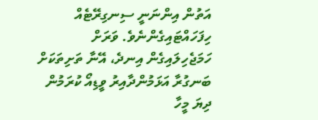އަތުން އިންނަނީ ސިނގިރޭޓެއް ހިފަހައްޓައިގެންނެވެ. ވަރަށް ހަމަޖެހިލައިގެން އިނދެ، އޭނާ ތަށިތަކަށް ބަނގުރާ އަޅަމުންދާއިރު ވީޑިއޯ ކުރަމުން ދިޔަ މީހާ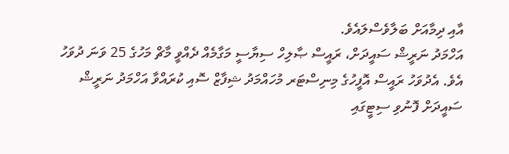އާއި ދިމާއަށް ބަލާވެސްލައެވެ.
އަހްމަދު ނަރީޝް ސައީދަށް، ރައީސް ޞާލިހް ސިޔާސީ މަގާމެއް ދެއްވީ މާޗް މަހުގެ 25 ވަނަ ދުވަހު އެވެ. އެދުވަހު ރައީސް އޮފީހުގެ މިނިސްޓަރ މުހައްމަދު ޝިފާޒް ސޮއި ކުރައްވާ އަހްމަދު ނަރީޝް ސައީދަށް ފޮނުވި ސިޓީގައި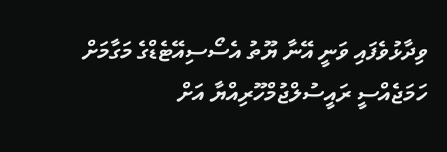ވިދާޅުވެފައި ވަނީ އޭނާ ޔޫތު އެސޯސިއޭޓެޑްގެ މަގާމަށް ހަމަޖެއްސީ ރައީސުލްޖުމްހޫރިއްޔާ އަށް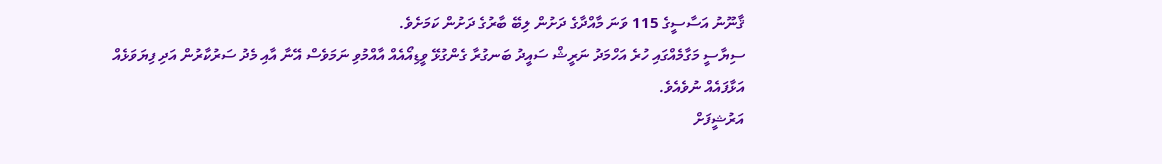ޤާނޫނު އަސާސީގެ 115 ވަނަ މާއްދާގެ ދަށުން ލިބޭ ބާރުގެ ދަށުން ކަމަށެވެ.
ސިޔާސީ މަގާމެއްގައި ހުރެ އަހްމަދު ނަރީޝް ސައީދު ބަނގުރާ ގެންގުޅޭ ވީޑިއޯއެއް އާއްމުވި ނަމަވެސް އޭނާ އާއި މެދު ސަރުކާރުން އަދި ފިޔަވަޅެއް އަޅާފައެއް ނުވެއެވެ.
އަރުޝީފަށް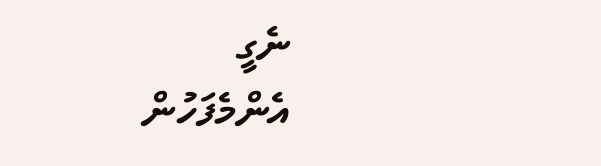ނެގީ
އެންމެފަހުން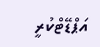އަޕްޑޭޓްކުރީ